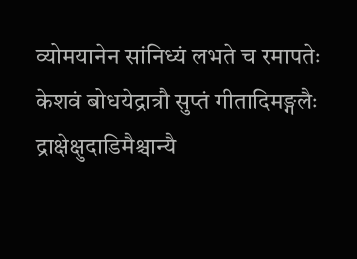व्योमयानेन सांनिध्यं लभते च रमापतेः
केशवं बोधयेद्रात्रौ सुप्तं गीतादिमङ्गलैः
द्राक्षेक्षुदाडिमैश्चान्यै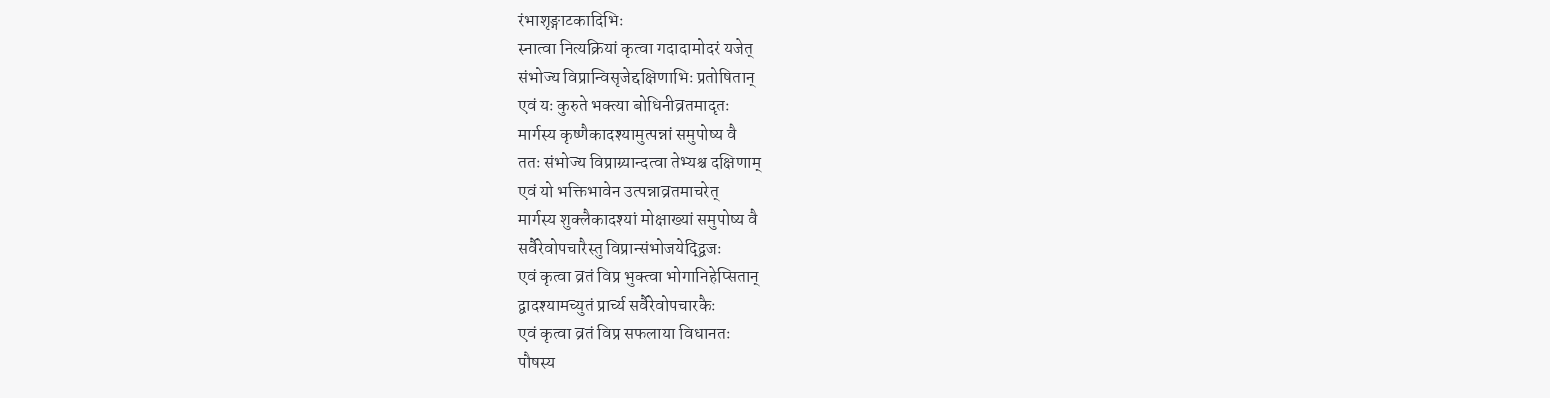रंभाशृङ्गाटकादिभिः
स्नात्वा नित्यक्रियां कृत्वा गदादामोदरं यजेत्
संभोज्य विप्रान्विसृजेद्दक्षिणाभिः प्रतोषितान्
एवं यः कुरुते भक्त्या बोधिनीव्रतमादृतः
मार्गस्य कृष्णैकादश्यामुत्पन्नां समुपोष्य वै
ततः संभोज्य विप्राग्र्यान्दत्वा तेभ्यश्च दक्षिणाम्
एवं यो भक्तिभावेन उत्पन्नाव्रतमाचरेत्
मार्गस्य शुक्लैकादश्यां मोक्षाख्यां समुपोष्य वै
सर्वैरेवोपचारैस्तु विप्रान्संभोजयेद्द्विजः
एवं कृत्वा व्रतं विप्र भुक्त्वा भोगानिहेप्सितान्
द्वादश्यामच्युतं प्रार्च्य सर्वैरेवोपचारकैः
एवं कृत्वा व्रतं विप्र सफलाया विधानतः
पौषस्य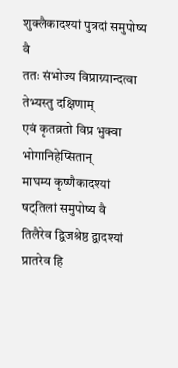शुक्लैकादश्यां पुत्रदां समुपोष्य वै
ततः संभोज्य विप्राग्र्यान्दत्वा तेभ्यस्तु दक्षिणाम्
एवं कृतव्रतो विप्र भुक्वा भोगानिहेप्सितान्
माघम्य कृष्णैकादश्यां षट्तिलां समुपोष्य वै
तिलैरेव द्विजश्रेष्ठ द्वादश्यां प्रातरेव हि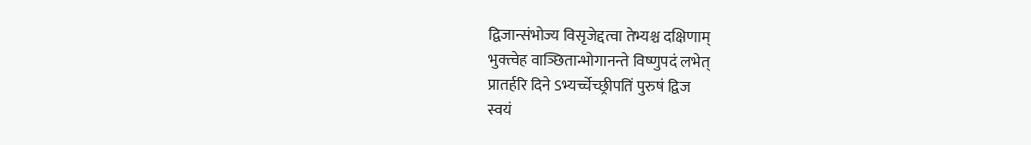द्विजान्संभोज्य विसृजेद्दत्वा तेभ्यश्च दक्षिणाम्
भुक्त्वेह वाञ्छितान्भोगानन्ते विष्णुपदं लभेत्
प्रातर्हरि दिने ऽभ्यर्च्चेच्छ्रीपतिं पुरुषं द्विज
स्वयं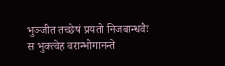भुञ्जीत तच्छेषं प्रयतो निजबान्धवैः
स भुक्त्वेह वरान्भोगानन्ते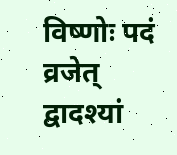विष्णोः पदं व्रजेत्
द्वादश्यां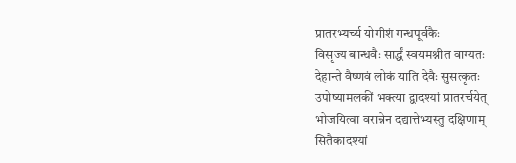प्रातरभ्यर्च्य योगीशं गन्धपूर्वकैः
विसृज्य बान्धवैः सार्द्धं स्वयमश्नीत वाग्यतः
देहान्ते वैष्णवं लोकं याति देवैः सुसत्कृतः
उपोष्यामलकीं भक्त्या द्वादश्यां प्रातरर्चयेत्
भोजयित्वा वरान्नेन दद्यात्तेभ्यस्तु दक्षिणाम्
सितैकादश्यां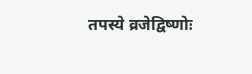तपस्ये व्रजेद्विष्णोः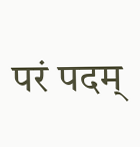परं पदम्